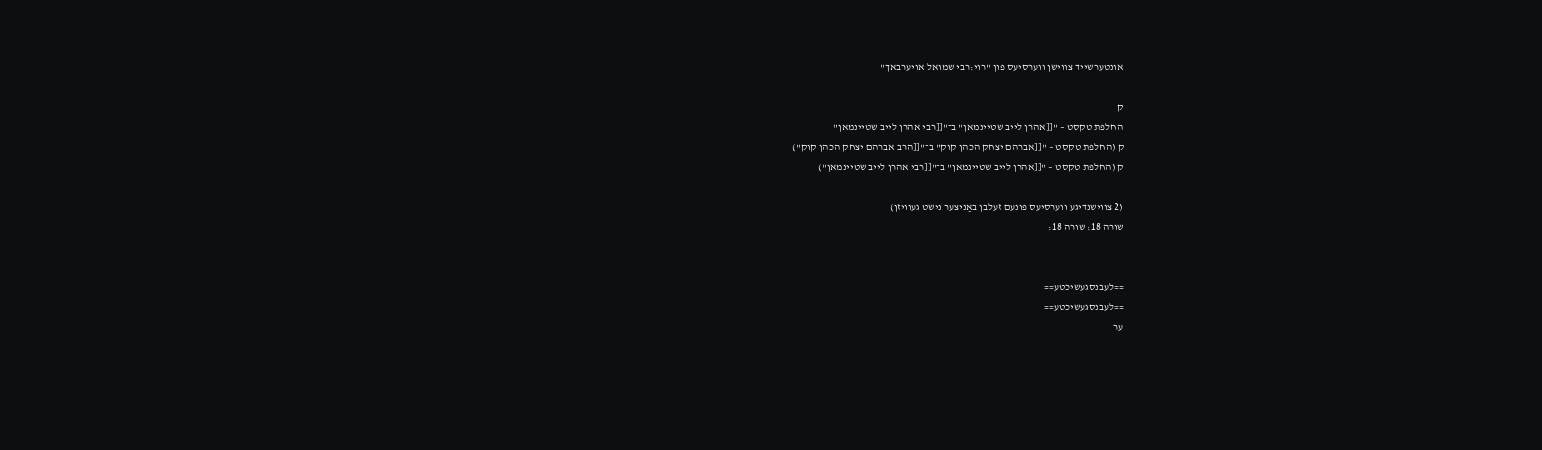אונטערשייד צווישן ווערסיעס פון "רוי:רבי שמואל אויערבאך"

ק
החלפת טקסט – "[[אהרן לייב שטיינמאן" ב־"[[רבי אהרן לייב שטיינמאן"
ק (החלפת טקסט – "[[אברהם יצחק הכהן קוק" ב־"[[הרב אברהם יצחק הכהן קוק")
ק (החלפת טקסט – "[[אהרן לייב שטיינמאן" ב־"[[רבי אהרן לייב שטיינמאן")

(2 צווישנדיגע ווערסיעס פונעם זעלבן באַניצער נישט געוויזן)
שורה 18: שורה 18:


==לעבנסגעשיכטע==
==לעבנסגעשיכטע==
ער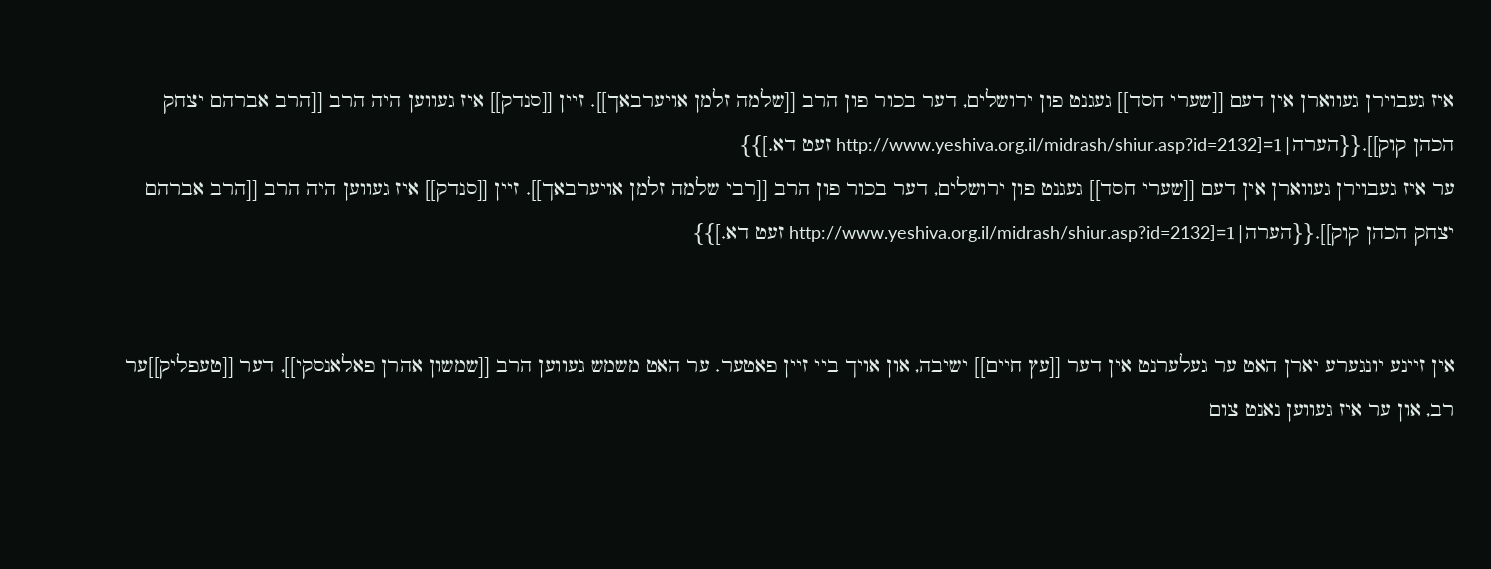איז געבוירן געווארן אין דעם [[שערי חסד]] געגנט פון ירושלים, דער בכור פון הרב [[שלמה זלמן אויערבאך]]. זיין [[סנדק]] איז געווען היה הרב [[הרב אברהם יצחק הכהן קוק]].{{הערה|1=[http://www.yeshiva.org.il/midrash/shiur.asp?id=2132 זעט דא.]}}
ער איז געבוירן געווארן אין דעם [[שערי חסד]] געגנט פון ירושלים, דער בכור פון הרב [[רבי שלמה זלמן אויערבאך]]. זיין [[סנדק]] איז געווען היה הרב [[הרב אברהם יצחק הכהן קוק]].{{הערה|1=[http://www.yeshiva.org.il/midrash/shiur.asp?id=2132 זעט דא.]}}


אין זיינע יונגערע יארן האט ער געלערנט אין דער [[עץ חיים]] ישיבה, און אויך ביי זיין פאטער. ער האט משמש געווען הרב [[שמשון אהרן פאלאנסקי]], דער [[טעפליק]]ער רב, און ער איז געווען נאנט צום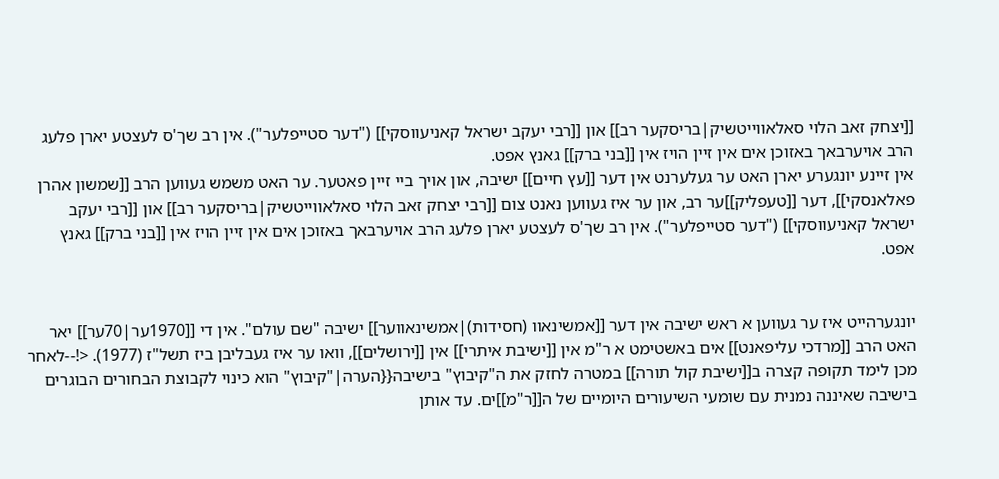[[יצחק זאב הלוי סאלאווייטשיק|בריסקער רב]] און [[רבי יעקב ישראל קאניעווסקי]] ("דער סטייפלער"). אין רב שך'ס לעצטע יארן פלעג הרב אויערבאך באזוכן אים אין זיין הויז אין [[בני ברק]] גאנץ אפט.
אין זיינע יונגערע יארן האט ער געלערנט אין דער [[עץ חיים]] ישיבה, און אויך ביי זיין פאטער. ער האט משמש געווען הרב [[שמשון אהרן פאלאנסקי]], דער [[טעפליק]]ער רב, און ער איז געווען נאנט צום [[רבי יצחק זאב הלוי סאלאווייטשיק|בריסקער רב]] און [[רבי יעקב ישראל קאניעווסקי]] ("דער סטייפלער"). אין רב שך'ס לעצטע יארן פלעג הרב אויערבאך באזוכן אים אין זיין הויז אין [[בני ברק]] גאנץ אפט.


יונגערהייט איז ער געווען א ראש ישיבה אין דער [[אמשינאוו (חסידות)|אמשינאווער]] ישיבה "שם עולם". אין די [[1970ער|70ער]] יאר האט הרב [[מרדכי עליפאנט]] אים באשטימט א ר"מ אין [[ישיבת איתרי]] אין [[ירושלים]], וואו ער איז געבליבן ביז תשל"ז (1977). <!--לאחר מכן לימד תקופה קצרה ב[[ישיבת קול תורה]] במטרה לחזק את ה"קיבוץ" בישיבה{{הערה|"קיבוץ" הוא כינוי לקבוצת הבחורים הבוגרים בישיבה שאיננה נמנית עם שומעי השיעורים היומיים של ה[[ר"מ]]ים. עד אותן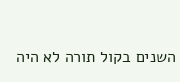השנים בקול תורה לא היה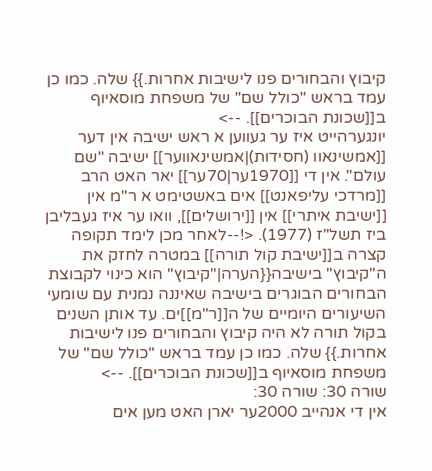קיבוץ והבחורים פנו לישיבות אחרות.}} שלה. כמו כן עמד בראש "כולל שם" של משפחת מוסאיוף ב[[שכונת הבוכרים]]. -->
יונגערהייט איז ער געווען א ראש ישיבה אין דער [[אמשינאוו (חסידות)|אמשינאווער]] ישיבה "שם עולם". אין די [[1970ער|70ער]] יאר האט הרב [[מרדכי עליפאנט]] אים באשטימט א ר"מ אין [[ישיבת איתרי]] אין [[ירושלים]], וואו ער איז געבליבן ביז תשל"ז (1977). <!--לאחר מכן לימד תקופה קצרה ב[[ישיבת קול תורה]] במטרה לחזק את ה"קיבוץ" בישיבה{{הערה|"קיבוץ" הוא כינוי לקבוצת הבחורים הבוגרים בישיבה שאיננה נמנית עם שומעי השיעורים היומיים של ה[[ר"מ]]ים. עד אותן השנים בקול תורה לא היה קיבוץ והבחורים פנו לישיבות אחרות.}} שלה. כמו כן עמד בראש "כולל שם" של משפחת מוסאיוף ב[[שכונת הבוכרים]]. -->
שורה 30: שורה 30:
אין די אנהייב 2000ער יארן האט מען אים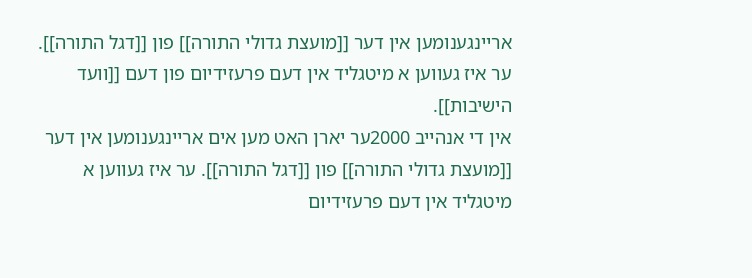אריינגענומען אין דער [[מועצת גדולי התורה]] פון [[דגל התורה]]. ער איז געווען א מיטגליד אין דעם פרעזידיום פון דעם [[וועד הישיבות]].
אין די אנהייב 2000ער יארן האט מען אים אריינגענומען אין דער [[מועצת גדולי התורה]] פון [[דגל התורה]]. ער איז געווען א מיטגליד אין דעם פרעזידיום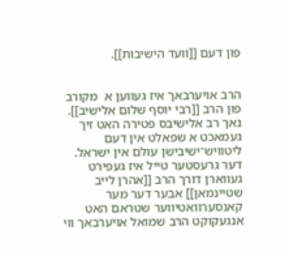פון דעם [[וועד הישיבות]].


הרב אויערבאך איז געווען א  מקורב פון הרב [[רבי יוסף שלום אלישיב]]. נאך רב אלישיבס פטירה האט זיך געמאכט א שפאלט אין דעם ליטוויש־ישיבישן עולם אין ישראל. דער גרעסטער טייל איז געפירט געווארן דורך הרב [[אהרן לייב שטיינמאן]] אבער דער מער קאנסערוואטיווער שטראם האט אנגעקוקט הרב שמואל אויערבאך ווי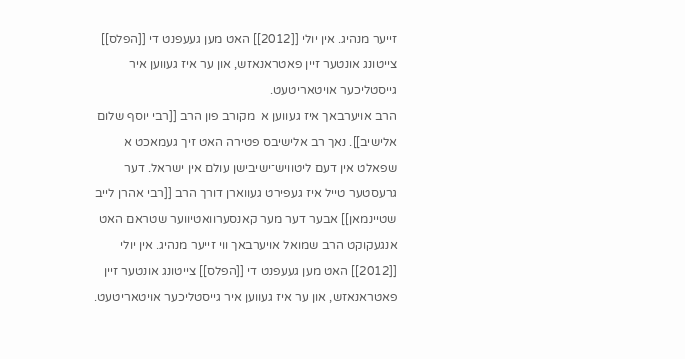זייער מנהיג. אין יולי [[2012]] האט מען געעפנט די [[הפלס]] צייטונג אונטער זיין פאטראנאזש, און ער איז געווען איר גייסטליכער אויטאריטעט.
הרב אויערבאך איז געווען א  מקורב פון הרב [[רבי יוסף שלום אלישיב]]. נאך רב אלישיבס פטירה האט זיך געמאכט א שפאלט אין דעם ליטוויש־ישיבישן עולם אין ישראל. דער גרעסטער טייל איז געפירט געווארן דורך הרב [[רבי אהרן לייב שטיינמאן]] אבער דער מער קאנסערוואטיווער שטראם האט אנגעקוקט הרב שמואל אויערבאך ווי זייער מנהיג. אין יולי [[2012]] האט מען געעפנט די [[הפלס]] צייטונג אונטער זיין פאטראנאזש, און ער איז געווען איר גייסטליכער אויטאריטעט.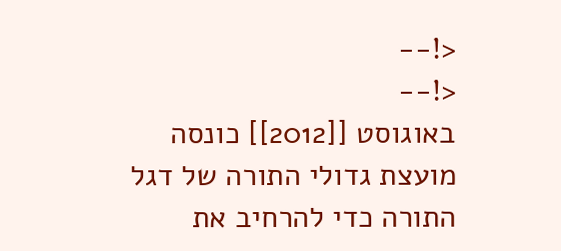<!--
<!--
באוגוסט [[2012]] כונסה מועצת גדולי התורה של דגל התורה כדי להרחיב את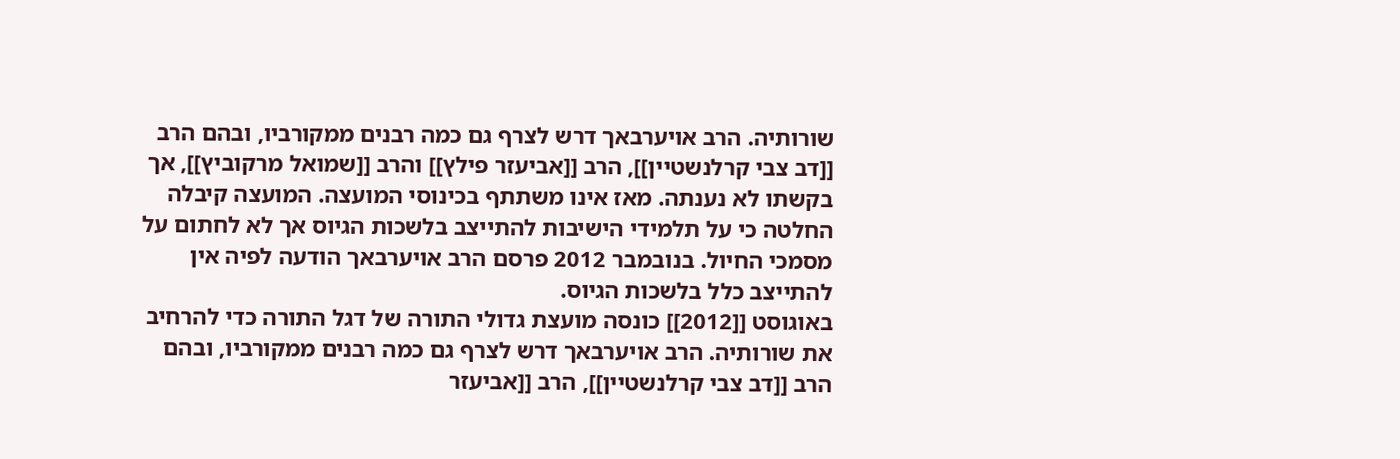שורותיה. הרב אויערבאך דרש לצרף גם כמה רבנים ממקורביו, ובהם הרב [[דב צבי קרלנשטיין]], הרב [[אביעזר פילץ]] והרב [[שמואל מרקוביץ]], אך בקשתו לא נענתה. מאז אינו משתתף בכינוסי המועצה. המועצה קיבלה החלטה כי על תלמידי הישיבות להתייצב בלשכות הגיוס אך לא לחתום על מסמכי החיול. בנובמבר 2012 פרסם הרב אויערבאך הודעה לפיה אין להתייצב כלל בלשכות הגיוס.
באוגוסט [[2012]] כונסה מועצת גדולי התורה של דגל התורה כדי להרחיב את שורותיה. הרב אויערבאך דרש לצרף גם כמה רבנים ממקורביו, ובהם הרב [[דב צבי קרלנשטיין]], הרב [[אביעזר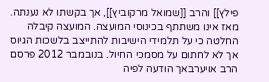פילץ]] והרב [[שמואל מרקוביץ]], אך בקשתו לא נענתה. מאז אינו משתתף בכינוסי המועצה. המועצה קיבלה החלטה כי על תלמידי הישיבות להתייצב בלשכות הגיוס אך לא לחתום על מסמכי החיול. בנובמבר 2012 פרסם הרב אויערבאך הודעה לפיה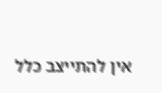אין להתייצב כלל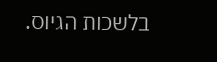בלשכות הגיוס.